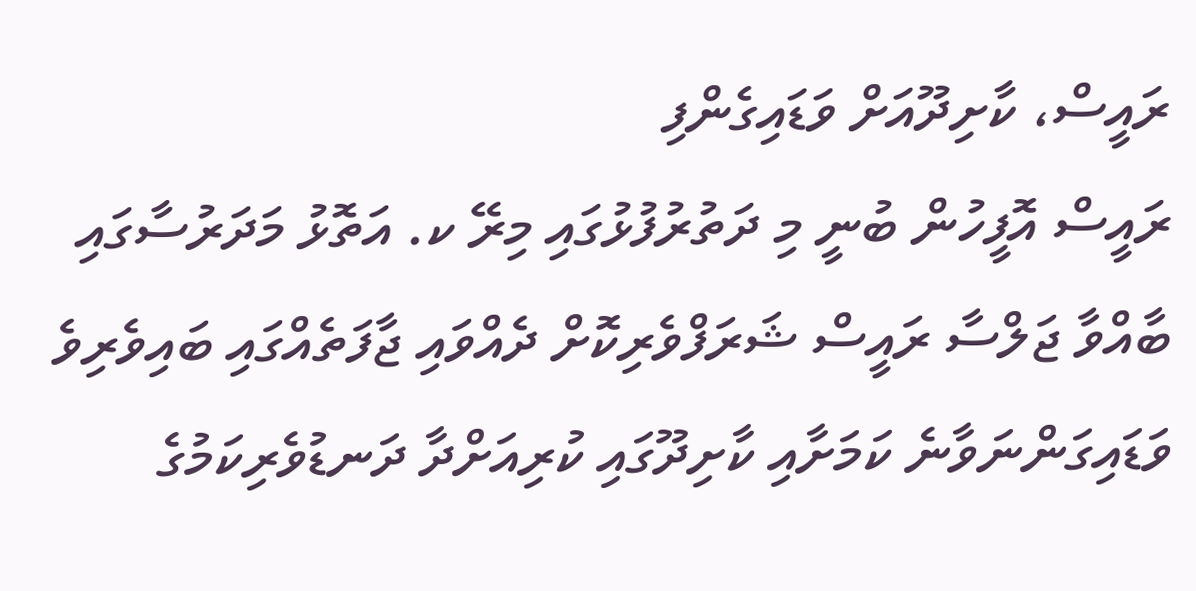ރައީސް، ކާށިދޫއަށް ވަޑައިގެންފި
ރައީސް އޮފީހުން ބުނީ މި ދަތުރުފުޅުގައި މިރޭ ކ. އަތޮޅު މަދަރުސާގައި ބާއްވާ ޖަލްސާ ރައީސް ޝަރަފްވެރިކޮށް ދެއްވައި ޖާފަތެއްގައި ބައިވެރިވެ ވަޑައިގަންނަވާނެ ކަމަށާއި ކާށިދޫގައި ކުރިއަށްދާ ދަނޑުވެރިކަމުގެ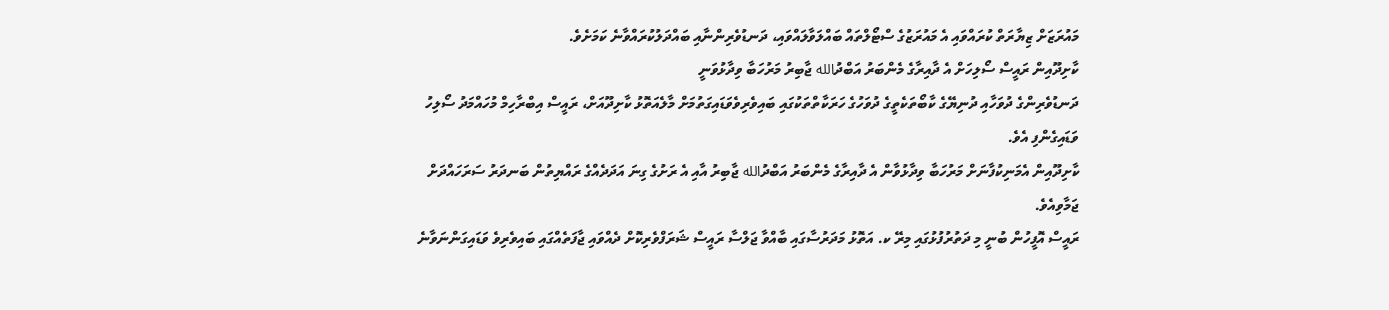މައުރަޒަށް ޒިޔާރަތް ކުރައްވައި އެ މައުރަޒުގެ ސްޓޯލްތައް ބައްލަވާލައްވައި، ދަނޑުވެރިންނާއި ބައްދަލުކުރައްވާނެ ކަމަށެވެ.
ކާށިދޫއިން ރައީސް ސޯލިހަށް އެ ދާއިރާގެ މެންބަރު އަބްދުالله ޖާބިރު މަރުހަބާ ވިދާޅުވަނީ
ދަނޑުވެރިންގެ ދުވަހާއި ދުނިޔޭގެ ކާބޯތަކެތީގެ ދުވަހުގެ ހަރަކާތްތަކުގައި ބައިވެރިވެވަޑައިގަތުމަށް މާލެއަތޮޅު ކާށިދޫއަށް، ރައީސް އިބްރާހިމް މުހައްމަދު ސޯލިހު ވަޑައިގެންފި އެވެ.
ކާށިދޫއިން އެމަނިކުފާނަށް މަރުހަބާ ވިދާޅުވާން އެ ދާއިރާގެ މެންބަރު އަބްދުالله ޖާބިރު އާއި އެ ރަށުގެ ގިނަ އަދަދެއްގެ ރައްޔިތުން ބަނދަރު ސަރަހައްދަށް ޖަމާވިއެވެ.
ރައީސް އޮފީހުން ބުނީ މި ދަތުރުފުޅުގައި މިރޭ ކ. އަތޮޅު މަދަރުސާގައި ބާއްވާ ޖަލްސާ ރައީސް ޝަރަފްވެރިކޮށް ދެއްވައި ޖާފަތެއްގައި ބައިވެރިވެ ވަޑައިގަންނަވާނެ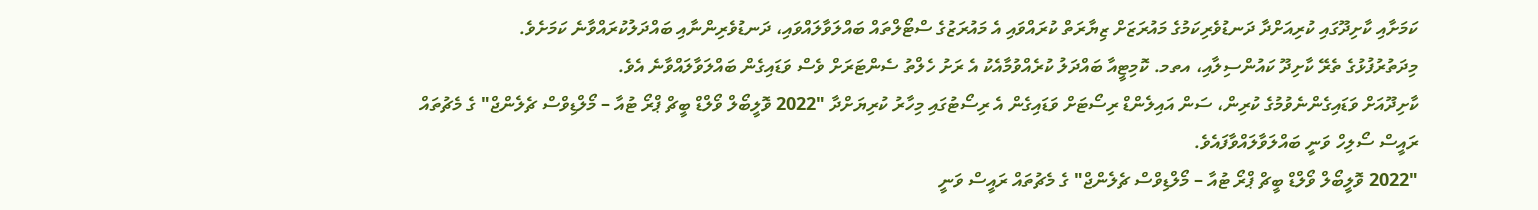ކަމަށާއި ކާށިދޫގައި ކުރިއަށްދާ ދަނޑުވެރިކަމުގެ މައުރަޒަށް ޒިޔާރަތް ކުރައްވައި އެ މައުރަޒުގެ ސްޓޯލްތައް ބައްލަވާލައްވައި، ދަނޑުވެރިންނާއި ބައްދަލުކުރައްވާނެ ކަމަށެވެ.
މިދަތުރުފުޅުގެ ތެރޭ ކާށިދޫ ކައުންސިލާއި، އތމ. ކޮމިޓީއާ ބައްދަލު ކުރެއްވުމާއެކު އެ ރަށު ހެލްތު ސެންޓަރަށް ވެސް ވަޑައިގެން ބައްލަވާލައްވާނެ އެވެ.
ކާށިދޫއަށް ވަޑައިގެންނެވުމުގެ ކުރިން، ސަން އައިލެންޑް ރިސޯޓަށް ވަޑައިގެން އެ ރިސޯޓުގައި މިހާރު ކުރިޔަށްދާ "2022 ވޮލީބޯލް ވޯލްޑް ބީޗް ޕްރޯ ޓުއާ – މޯލްޑިވްސް ޗެލެންޖް" ގެ މެޗުތައް ރައީސް ސޯލިހް ވަނީ ބައްލަވާލައްވާފައެވެ.
"2022 ވޮލީބޯލް ވޯލްޑް ބީޗް ޕްރޯ ޓުއާ – މޯލްޑިވްސް ޗެލެންޖް" ގެ މެޗުތައް ރައީސް ވަނީ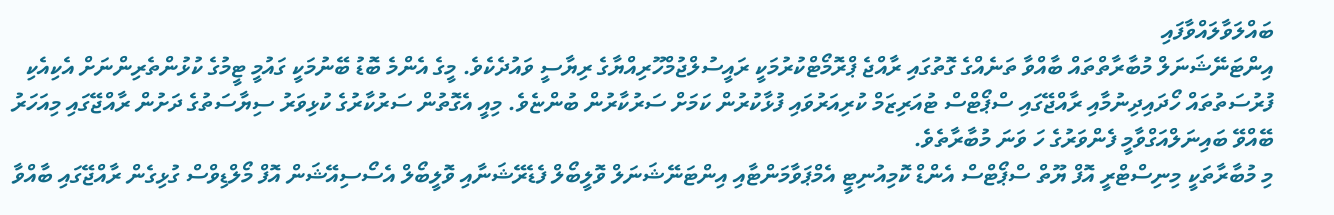ބައްލަވާލައްވާފައި
އިންޓަނޭޝަނަލް މުބާރާތްތައް ބާއްވާ ތަނެއްގެ ގޮތުގައި ރާއްޖެ ޕްރޮމޯޓްކުރުމަކީ ރައީސުލްޖުމްހޫރިއްޔާގެ ރިޔާސީ ވައުދެކެވެ. މީގެ އެންމެ ބޮޑު ބޭނުމަކީ ގައުމީ ޓީމުގެ ކުޅުންތެރިންނަށް އެކިއެކި ފުރުސަތުތައް ހޯދައިދިނުމާއި ރާއްޖޭގައި ސްޕޯޓްސް ޓުއަރިޒަމް ކުރިއަރުވައި ފުޅާކުރުން ކަމަށް ސަރުކާރުން ބުންޏެވެ. މިއީ އެގޮތުން ސަރުކާރުގެ ކުޅިވަރު ސިޔާސަތުގެ ދަށުން ރާއްޖޭގައި މިއަހަރު ބޭއްވޭ ބައިނަލްއަގްވާމީ ފެންވަރުގެ ހަ ވަނަ މުބާރާތެވެ.
މި މުބާރާތަކީ މިނިސްޓްރީ އޮފް ޔޫތް ސްޕޯޓްސް އެންޑް ކޮމިއުނިޓީ އެމްޕަވާމަންޓާއި އިންޓަނޭޝަނަލް ވޮލީބޯލް ފެޑެރޭޝަނާއި ވޮލީބޯލް އެސޯސިއޭޝަން އޮފް މޯލްޑިވްސް ގުޅިގެން ރާއްޖޭގައި ބާއްވާ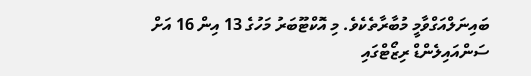ބައިނަލްއަގްވާމީ މުބާރާތެކެވެ. މި އޮކްޓޫބަރު މަހުގެ 13 އިން 16 އަށް ސަންއައިލެންޑް ރިޒޯޓްގައި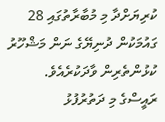ކުރިޔަށްދާ މި މުބާރާތުގައި 28 ގައުމަކުން ދުނިޔޭގެ ނަން މަޝްހޫރު ކުޅުންތެރިން ވާދަކުރެއެވެ.
ރައީސްގެ މި ދަތުރުފުޅު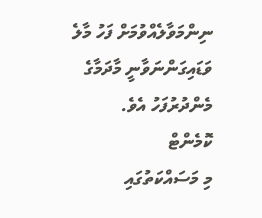ނިންމަވާލެއްވުމަށް ފަހު މާލެ ވަޑައިގަންނަވާނީ މާދަމާގެ މެންދުރުފަހު އެވެ.
ކޮމެންޓް
މި މަސައްކަތުގައި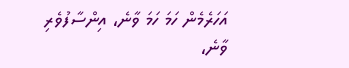އަހަރެމެން ހަމަ ހަމަ ވާނެ، އިންސާފުވެރި ވާނެ،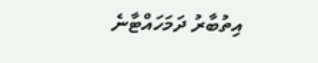އިތުބާރު ދަމަހައްޓާނެ